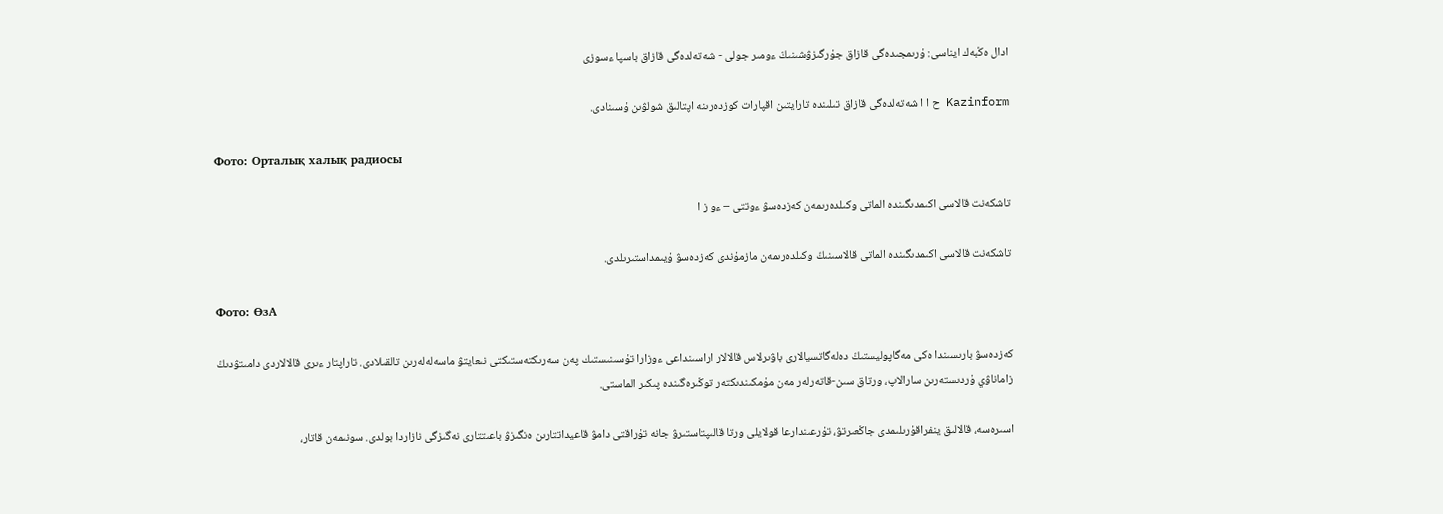ادال ەڭبەك ايناسى: ۇرىمجىدەگى قازاق جۇرگىزۋشىنىڭ ءومىر جولى - شەتەلدەگى قازاق باسپا ءسوزى

Kazinform ح ا ا شەتەلدەگى قازاق تىلىندە تارايتىن اقپارات كوزدەرىنە اپتالىق شولۋىن ۇسىنادى.

Фото: Орталық халық радиосы

تاشكەنت قالاسى اكىمدىگىندە الماتى وكىلدەرىمەن كەزدەسۋ ءوتتى – ءو ز ا

تاشكەنت قالاسى اكىمدىگىندە الماتى قالاسىنىڭ وكىلدەرىمەن مازمۇندى كەزدەسۋ ۇيىمداستىرىلدى.

Фото: ӨзА

كەزدەسۋ بارىسىندا ەكى مەگاپوليستىڭ دەلەگاتسيالارى باۋىرلاس قالالار اراسىنداعى ءوزارا تۇسىنىستىك پەن سەرىكتەستىكتى نىعايتۋ ماسەلەلەرىن تالقىلادى. تاراپتار ءىرى قالالاردى دامىتۋدىڭ زاماناۋي ۇردىستەرىن سارالاپ، ورتاق سىن-قاتەرلەر مەن مۇمكىندىكتەر توڭىرەگىندە پىكىر الماستى.

اسىرەسە، قالالىق ينفراقۇرىلىمدى جاڭعىرتۋ، تۇرعىندارعا قولايلى ورتا قالىپتاستىرۋ جانە تۇراقتى دامۋ قاعيداتتارىن ەنگىزۋ باعىتتارى نەگىزگى نازاردا بولدى. سونىمەن قاتار،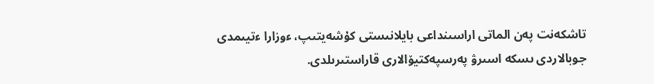تاشكەنت پەن الماتى اراسىنداعى بايلانىستى كۇشەيتىپ، ءوزارا ءتيىمدى جوبالاردى ىسكە اسىرۋ پەرسپەكتيۆالارى قاراستىرىلدى.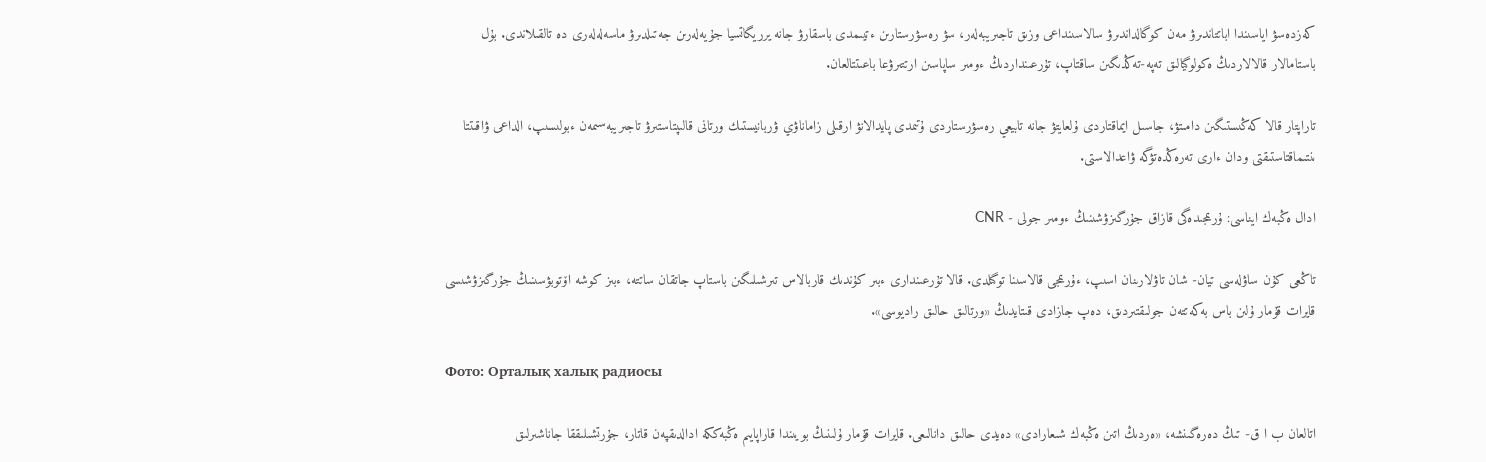كەزدەسۋ اياسىندا اباتتاندىرۋ مەن كوگالداندىرۋ سالاسىنداعى وزىق تاجىريبەلەر، سۋ رەسۋرستارىن ءتيىمدى باسقارۋ جانە يرريگاتسيا جۇيەلەرىن جەتىلدىرۋ ماسەلەلەرى دە تالقىلاندى. بۇل باستامالار قالالاردىڭ ەكولوگيالىق تەپە-تەڭدىگىن ساقتاپ، تۇرعىنداردىڭ ءومىر ساپاسىن ارتتىرۋعا باعىتتالعان.

تاراپتار قالا كەڭىستىگىن دامىتۋ، جاسىل ايماقتاردى ۇلعايتۋ جانە تابيعي رەسۋرستاردى ۇتىمدى پايدالانۋ ارقىلى زاماناۋي ۋربانيستىك ورتانى قالىپتاستىرۋ تاجىريبەسىمەن ءبولىسىپ، الداعى ۋاقىتتا ىنتىماقتاستىقتى ودان ءارى تەرەڭدەتۋگە ۋاعدالاستى.

ادال ەڭبەك ايناسى: ۇرىمجىدەگى قازاق جۇرگىزۋشىنىڭ ءومىر جولى - CNR

تاڭعى كۇن ساۋلەسى تيان- شان تاۋلارىنان اسىپ، ءۇرىمجى قالاسىنا توگىلدى. قالا تۇرعىندارى ءبىر كۇندىك قاربالاس تىرشىلىگىن باستاپ جاتقان ساتتە، ءبىز كوشە اۆتوبۋسىنىڭ جۇرگىزۋشىسى قايرات قۇمار ۇلىن باس بەكەتتەن جولىقتىردىق، دەپ جازادى قىتايدىڭ «ورتالىق حالىق راديوسى».

Фото: Орталық халық радиосы

اتالعان ب ا ق- تىڭ دەرەگىنشە، «ەردىڭ اتىن ەڭبەك شىعارادى» دەيدى حالىق دانالىعى. قايرات قۇمار ۇلىنىڭ بويىندا قاراپايىم ەڭبەككە ادالدىقپەن قاتار، جۇرتشىلىققا جاناشىرلىق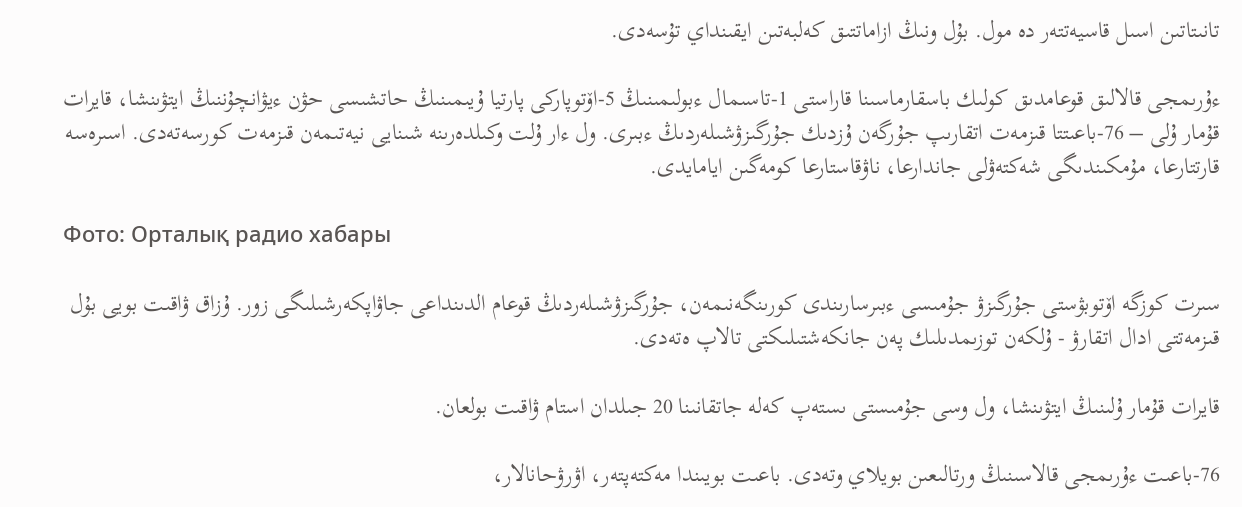تانىتاتىن اسىل قاسيەتتەر دە مول. بۇل ونىڭ ازاماتتىق كەلبەتىن ايقىنداي تۇسەدى.

ءۇرىمجى قالالىق قوعامدىق كولىك باسقارماسىنا قاراستى 1-تاسىمال ءبولىمىنىڭ 5-اۆتوپاركى پارتيا ۇيىمىنىڭ حاتشىسى حۋن ءيۋانچۇننىڭ ايتۋىنشا، قايرات قۇمار ۇلى – 76-باعىتتا قىزمەت اتقارىپ جۇرگەن ۇزدىك جۇرگىزۋشىلەردىڭ ءبىرى. ول ءار ۇلت وكىلدەرىنە شىنايى نيەتىمەن قىزمەت كورسەتەدى. اسىرەسە قارتتارعا، مۇمكىندىگى شەكتەۋلى جاندارعا، ناۋقاستارعا كومەگىن ايامايدى.

Фото: Орталық радио хабары

سىرت كوزگە اۆتوبۋستى جۇرگىزۋ جۇمىسى ءبىرسارىندى كورىنگەنىمەن، جۇرگىزۋشىلەردىڭ قوعام الدىنداعى جاۋاپكەرشىلىگى زور. ۇزاق ۋاقىت بويى بۇل قىزمەتتى ادال اتقارۋ - ۇلكەن توزىمدىلىك پەن جانكەشتىلىكتى تالاپ ەتەدى.

قايرات قۇمار ۇلىنىڭ ايتۋىنشا، ول وسى جۇمىستى ىستەپ كەلە جاتقانىنا 20 جىلدان استام ۋاقىت بولعان.

76-باعىت ءۇرىمجى قالاسىنىڭ ورتالىعىن بويلاي وتەدى. باعىت بويىندا مەكتەپتەر، اۋرۋحانالار،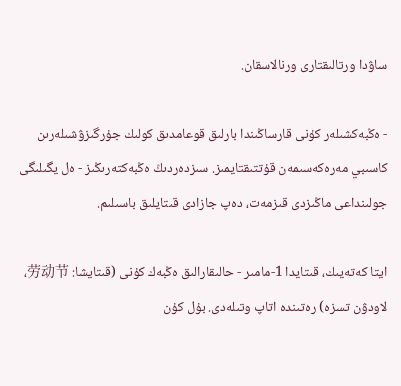ساۋدا ورتالىقتارى ورنالاسقان.

- ەڭبەكشىلەر كۇنى قارساڭىندا بارلىق قوعامدىق كولىك جۇرگىزۋشىلەرىن كاسىبي مەرەكەسىمەن قۇتتىقتايمىز. سىزدەردىڭ ەڭبەكتەرىڭىز - ەل يگىلىگى جولىنداعى ماڭىزدى قىزمەت، دەپ جازادى قىتايلىق باسىلىم.

ايتا كەتەيىك، قىتايدا 1-مامىر - حالىقارالىق ەڭبەك كۇنى (قىتايشا: 劳动节، لاودۋن تسزە) رەتىندە اتاپ وتىلەدى. بۇل كۇن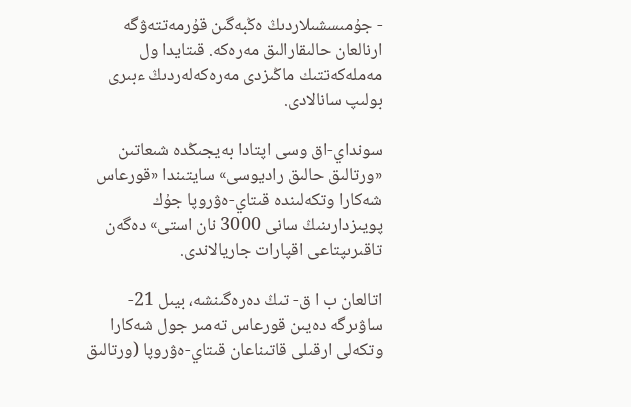- جۇمىسشىلاردىڭ ەڭبەگىن قۇرمەتتەۋگە ارنالعان حالىقارالىق مەرەكە. قىتايدا ول مەملەكەتتىك ماڭىزدى مەرەكەلەردىڭ ءبىرى بولىپ سانالادى.

سونداي-اق وسى اپتادا بەيجىڭدە شىعاتىن «ورتالىق حالىق راديوسى» سايتىندا «قورعاس شەكارا وتكەلىندە قىتاي-ەۋروپا جۇك پويىزدارىنىڭ سانى 3000 نان استى» دەگەن تاقىرىپتاعى اقپارات جاريالاندى.

اتالعان ب ا ق- تىڭ دەرەگىنشە، بيىل 21-ساۋىرگە دەيىن قورعاس تەمىر جول شەكارا وتكەلى ارقىلى قاتىناعان قىتاي-ەۋروپا (ورتالىق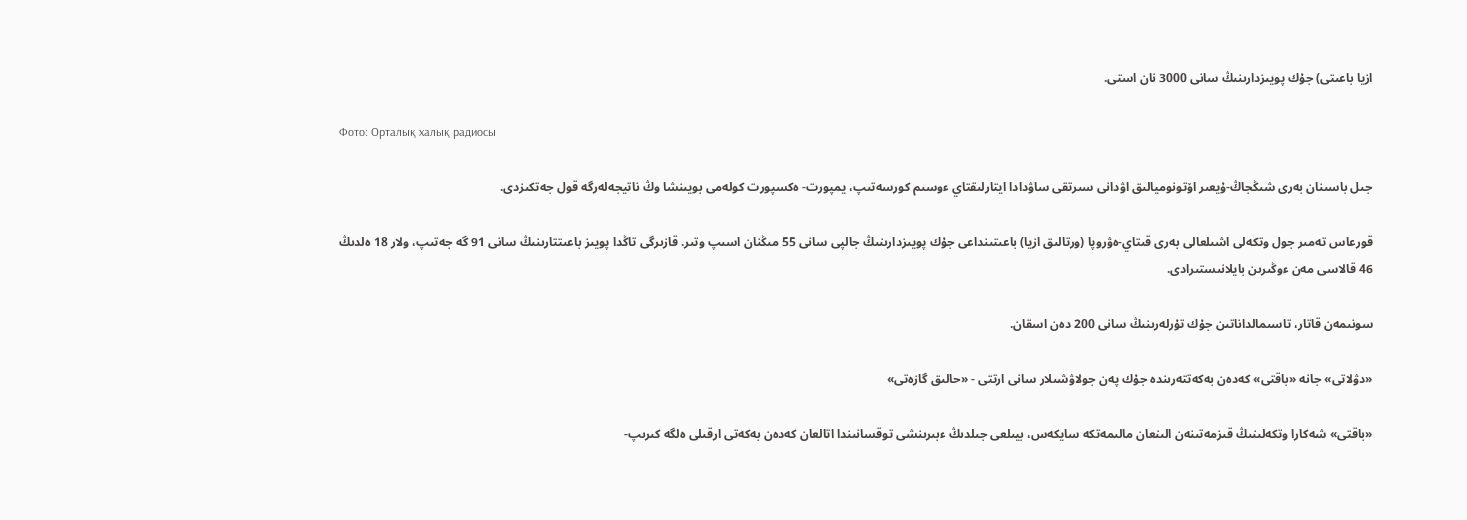ازيا باعىتى) جۇك پويىزدارىنىڭ سانى 3000 نان استى.

Фото: Орталық халық радиосы

جىل باسىنان بەرى شىڭجاڭ-ۇيعىر اۆتونوميالىق اۋدانى سىرتقى ساۋدادا ايتارلىقتاي ءوسىم كورسەتىپ، يمپورت- ەكسپورت كولەمى بويىنشا وڭ ناتيجەلەرگە قول جەتكىزدى.

قورعاس تەمىر جول وتكەلى اشىلعالى بەرى قىتاي-ەۋروپا (ورتالىق ازيا) باعىتىنداعى جۇك پويىزدارىنىڭ جالپى سانى 55 مىڭنان اسىپ وتىر. قازىرگى تاڭدا پويىز باعىتتارىنىڭ سانى 91 گە جەتىپ، ولار 18 ەلدىڭ 46 قالاسى مەن ءوڭىرىن بايلانىستىرادى.

سونىمەن قاتار، تاسىمالداناتىن جۇك تۇرلەرىنىڭ سانى 200 دەن اسقان.

«دۋلاتى» جانە «باقتى» كەدەن بەكەتتەرىندە جۇك پەن جولاۋشىلار سانى ارتتى - «حالىق گازەتى»

«باقتى» شەكارا وتكەلىنىڭ قىزمەتىنەن الىنعان مالىمەتكە سايكەس، بيىلعى جىلدىڭ ءبىرىنشى توقسانىندا اتالعان كەدەن بەكەتى ارقىلى ەلگە كىرىپ-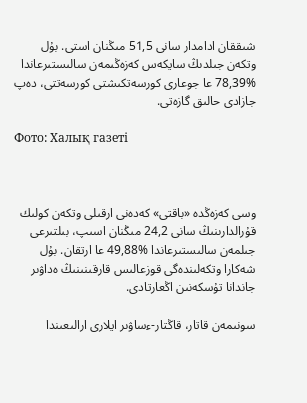شىققان ادامدار سانى 51,5 مىڭنان استى. بۇل وتكەن جىلدىڭ سايكەس كەزەڭىمەن سالىستىرعاندا %78,39 عا جوعارى كورسەتكىشتى كورسەتتى، دەپ جازادى حالىق گازەتى.

Фото: Халық газеті



وسى كەزەڭدە «باقتى» كەدەنى ارقىلى وتكەن كولىك قۇرالدارىنىڭ سانى 24,2 مىڭنان اسىپ، بىلتىرعى جىلمەن سالىستىرعاندا %49,88 عا ارتقان. بۇل شەكارا وتكەلىندەگى قوزعالىس قارقىنىنىڭ ەداۋىر جاندانا تۇسكەنىن اڭعارتادى.

سونىمەن قاتار، قاڭتار-ءساۋىر ايلارى ارالىعىندا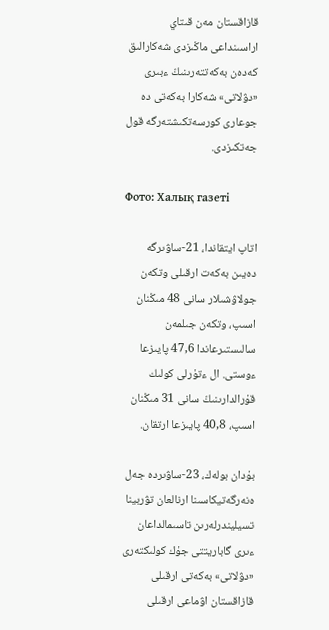قازاقستان مەن قىتاي اراسىنداعى ماڭىزدى شەكارالىق كەدەن بەكەتتەرىنىڭ ءبىرى «دۋلاتى» شەكارا بەكەتى دە جوعارى كورسەتكىشتەرگە قول جەتكىزدى.

Фото: Халық газеті

اتاپ ايتقاندا، 21-ساۋىرگە دەيىن بەكەت ارقىلى وتكەن جولاۋشىلار سانى 48 مىڭنان اسىپ، وتكەن جىلمەن سالىستىرعاندا 47,6 پايىزعا ءوستى. ال ءتۇرلى كولىك قۇرالدارىنىڭ سانى 31 مىڭنان اسىپ، 40,8 پايىزعا ارتقان.

بۇدان بولەك، 23-ساۋىردە جەل ەنەرگەتيكاسىنا ارنالعان تۋربينا تسيليندرلەرىن تاسىمالداعان ءىرى گاباريتتى جۇك كولىكتەرى «دۋلاتى» بەكەتى ارقىلى قازاقستان اۋماعى ارقىلى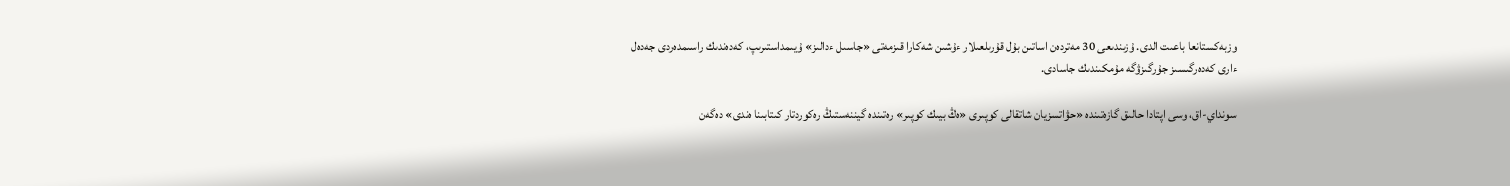وزبەكستانعا باعىت الدى. ۇزىندىعى 30 مەتردەن اساتىن بۇل قۇرىلعىلار ءۇشىن شەكارا قىزمەتى «جاسىل ءدالىز» ۇيىمداستىرىپ، كەدەندىك راسىمدەردى جەدەل ءارى كەدەرگىسىز جۇرگىزۋگە مۇمكىندىك جاسادى.

سونداي-اق، وسى اپتادا حالىق گازەتىندە «حۋاتسزيان شاتقالى كوپىرى «ەڭ بيىك كوپىر» رەتىندە گيننەستىڭ رەكوردتار كىتابىنا ەندى» دەگەن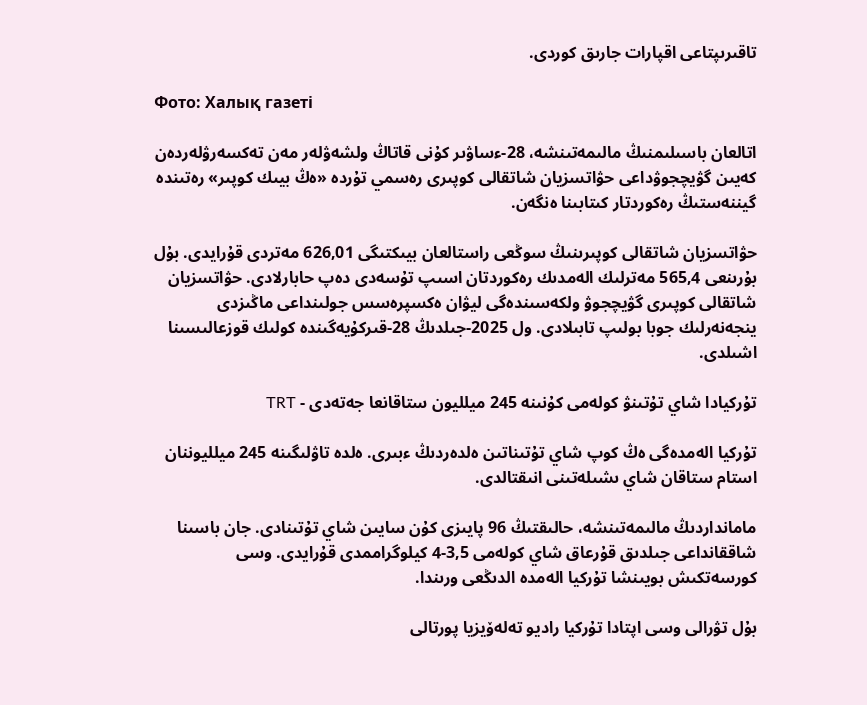تاقىرىپتاعى اقپارات جارىق كوردى.

Фото: Халық газеті

اتالعان باسىلىمنىڭ مالىمەتىنشە، 28-ءساۋىر كۇنى قاتاڭ ولشەۋلەر مەن تەكسەرۋلەردەن كەيىن گۋيچجوۋداعى حۋاتسزيان شاتقالى كوپىرى رەسمي تۇردە «ەڭ بيىك كوپىر» رەتىندە گيننەستىڭ رەكوردتار كىتابىنا ەنگەن.

حۋاتسزيان شاتقالى كوپىرىنىڭ سوڭعى راستالعان بيىكتىگى 626,01 مەتردى قۇرايدى. بۇل بۇرىنعى 565,4 مەترلىك الەمدىك رەكوردتان اسىپ تۇسەدى دەپ حابارلادى. حۋاتسزيان شاتقالى كوپىرى گۋيچجوۋ ولكەسىندەگى ليۋان ەكسپرەسس جولىنداعى ماڭىزدى ينجەنەرلىك جوبا بولىپ تابىلادى. ول 2025-جىلدىڭ 28-قىركۇيەگىندە كولىك قوزعالىسىنا اشىلدى.

تۇركيادا شاي تۇتىنۋ كولەمى كۇنىنە 245 ميلليون ستاقانعا جەتەدى - TRT

تۇركيا الەمدەگى ەڭ كوپ شاي تۇتىناتىن ەلدەردىڭ ءبىرى. ەلدە تاۋلىگىنە 245 ميلليوننان استام ستاقان شاي ىشىلەتىنى انىقتالدى.

مامانداردىڭ مالىمەتىنشە، حالىقتىڭ 96 پايىزى كۇن سايىن شاي تۇتىنادى. جان باسىنا شاققانداعى جىلدىق قۇرعاق شاي كولەمى 3,5-4 كيلوگراممدى قۇرايدى. وسى كورسەتكىش بويىنشا تۇركيا الەمدە الدىڭعى ورىندا.

بۇل تۋرالى وسى اپتادا تۇركيا راديو تەلەۆيزيا پورتالى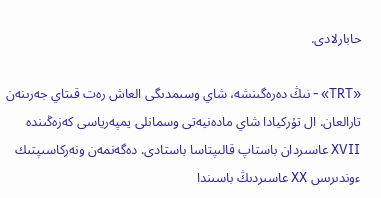حابارلادى.

«TRT» - نىڭ دەرەگىنشە، شاي وسىمدىگى العاش رەت قىتاي جەرىنەن تارالعان. ال تۇركيادا شاي مادەنيەتى وسمانلى يمپەرياسى كەزەڭىندە XVII عاسىردان باستاپ قالىپتاسا باستادى. دەگەنمەن ونەركاسىپتىك ءوندىرىس XX عاسىردىڭ باسىندا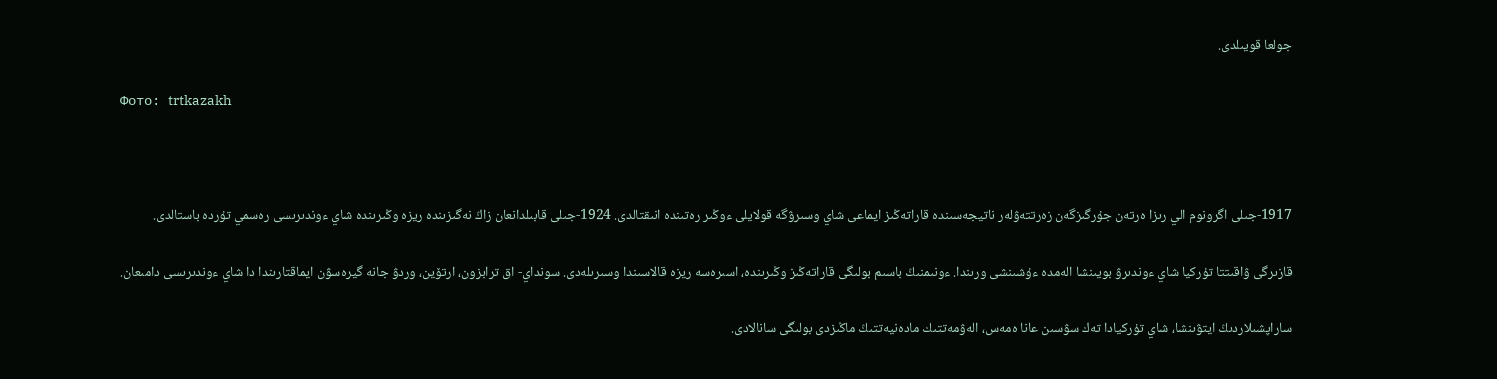جولعا قويىلدى.

Фото: trtkazakh



1917-جىلى اگرونوم الي رىزا ەرتەن جۇرگىزگەن زەرتتەۋلەر ناتيجەسىندە قاراتەڭىز ايماعى شاي وسىرۋگە قولايلى ءوڭىر رەتىندە انىقتالدى. 1924-جىلى قابىلدانعان زاڭ نەگىزىندە ريزە وڭىرىندە شاي ءوندىرىسى رەسمي تۇردە باستالدى.

قازىرگى ۋاقىتتا تۇركيا شاي ءوندىرۋ بويىنشا الەمدە ءۇشىنشى ورىندا. ءونىمنىڭ باسىم بولىگى قاراتەڭىز وڭىرىندە، اسىرەسە ريزە قالاسىندا وسىرىلەدى. سونداي- اق ترابزون، ارتۆين، وردۋ جانە گيرەسۋن ايماقتارىندا دا شاي ءوندىرىسى دامىعان.

ساراپشىلاردىڭ ايتۋىنشا، شاي تۇركيادا تەك سۋسىن عانا ەمەس، الەۋمەتتىك مادەنيەتتىڭ ماڭىزدى بولىگى سانالادى.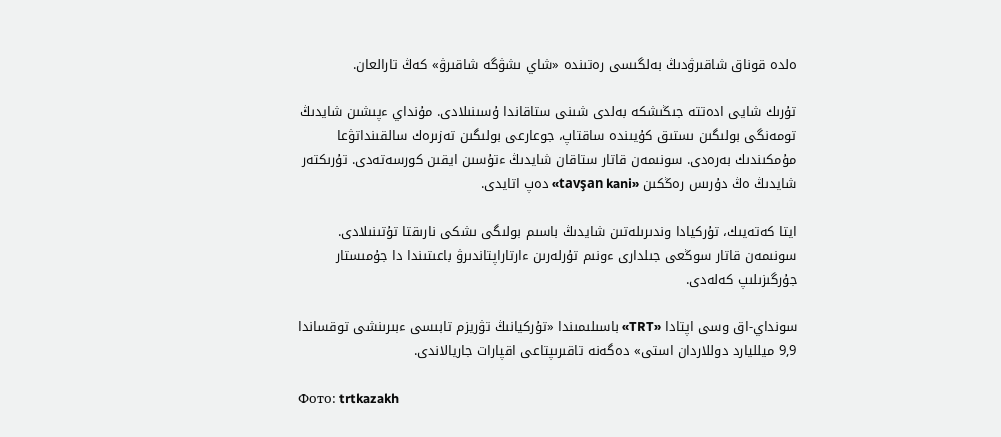ەلدە قوناق شاقىرۋدىڭ بەلگىسى رەتىندە «شاي ىشۋگە شاقىرۋ» كەڭ تارالعان.

تۇرىك شايى ادەتتە جىڭىشكە بەلدى شىنى ستاقاندا ۇسىنىلادى. مۇنداي ءپىشىن شايدىڭ تومەنگى بولىگىن ىستىق كۇيىندە ساقتاپ، جوعارعى بولىگىن تەزىرەك سالقىنداتۋعا مۇمكىندىك بەرەدى. سونىمەن قاتار ستاقان شايدىڭ ءتۇسىن ايقىن كورسەتەدى. تۇرىكتەر شايدىڭ ەڭ دۇرىس رەڭكىن «tavşan kani» دەپ اتايدى.

ايتا كەتەيىك، تۇركيادا وندىرىلەتىن شايدىڭ باسىم بولىگى ىشكى نارىقتا تۇتىنىلادى. سونىمەن قاتار سوڭعى جىلدارى ءونىم تۇرلەرىن ءارتاراپتاندىرۋ باعىتىندا دا جۇمىستار جۇرگىزىلىپ كەلەدى.

سونداي-اق وسى اپتادا «TRT» باسىلىمىندا «تۇركيانىڭ تۋريزم تابىسى ءبىرىنشى توقساندا 9,9 ميلليارد دوللاردان استى» دەگەنە تاقىرىپتاعى اقپارات جاريالاندى.

Фото: trtkazakh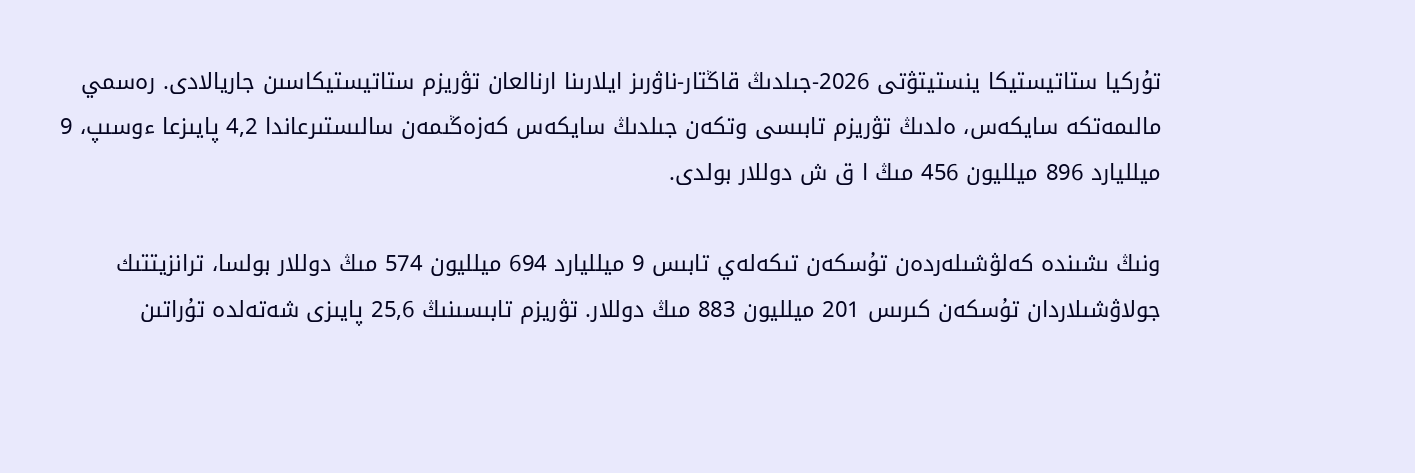تۇركيا ستاتيستيكا ينستيتۋتى 2026-جىلدىڭ قاڭتار-ناۋرىز ايلارىنا ارنالعان تۋريزم ستاتيستيكاسىن جاريالادى. رەسمي مالىمەتكە سايكەس، ەلدىڭ تۋريزم تابىسى وتكەن جىلدىڭ سايكەس كەزەڭىمەن سالىستىرعاندا 4,2 پايىزعا ءوسىپ، 9 ميلليارد 896 ميلليون 456 مىڭ ا ق ش دوللار بولدى.

ونىڭ ىشىندە كەلۋشىلەردەن تۇسكەن تىكەلەي تابىس 9 ميلليارد 694 ميلليون 574 مىڭ دوللار بولسا، ترانزيتتىك جولاۋشىلاردان تۇسكەن كىرىس 201 ميلليون 883 مىڭ دوللار. تۋريزم تابىسىنىڭ 25,6 پايىزى شەتەلدە تۇراتىن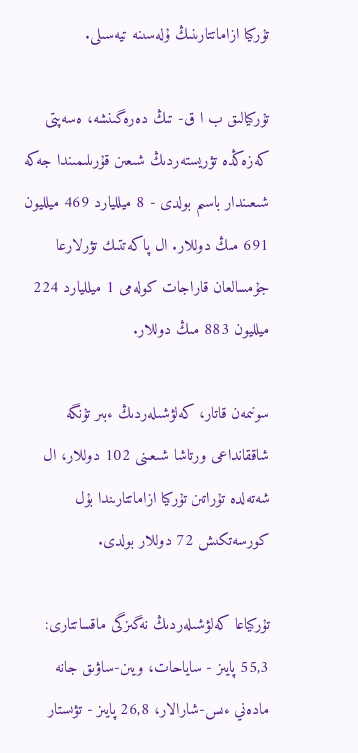تۇركيا ازاماتتارىنىڭ ۇلەسىنە تيەسىلى.

تۇركيالىق ب ا ق- تىڭ دەرەگىنشە، ەسەپتى كەزەڭدە تۋريستەردىڭ شىعىن قۇرىلىمىندا جەكە شىعىندار باسىم بولدى - 8 ميلليارد 469 ميلليون 691 مىڭ دوللار. ال پاكەتتىك تۋرلارعا جۇمسالعان قاراجات كولەمى 1 ميلليارد 224 ميلليون 883 مىڭ دوللار.

سونىمەن قاتار، كەلۋشىلەردىڭ ءبىر تۇنگە شاققانداعى ورتاشا شىعىنى 102 دوللار، ال شەتەلدە تۇراتىن تۇركيا ازاماتتارىندا بۇل كورسەتكىش 72 دوللار بولدى.

تۇركياعا كەلۋشىلەردىڭ نەگىزگى ماقساتتارى: 55,3 پايىز - ساياحات، ويىن-ساۋىق جانە مادەني ءىس-شارالار، 26,8 پايىز - تۋىستار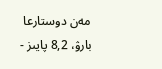مەن دوستارعا بارۋ، 8,2 پايىز -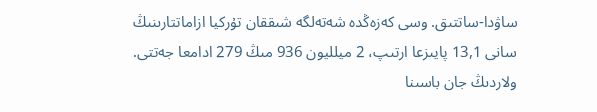ساۋدا-ساتتىق. وسى كەزەڭدە شەتەلگە شىققان تۇركيا ازاماتتارىنىڭ سانى 13,1 پايىزعا ارتىپ، 2 ميلليون 936 مىڭ 279 ادامعا جەتتى. ولاردىڭ جان باسىنا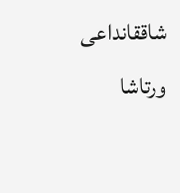شاققانداعى ورتاشا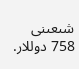شىعىنى 758 دوللار.